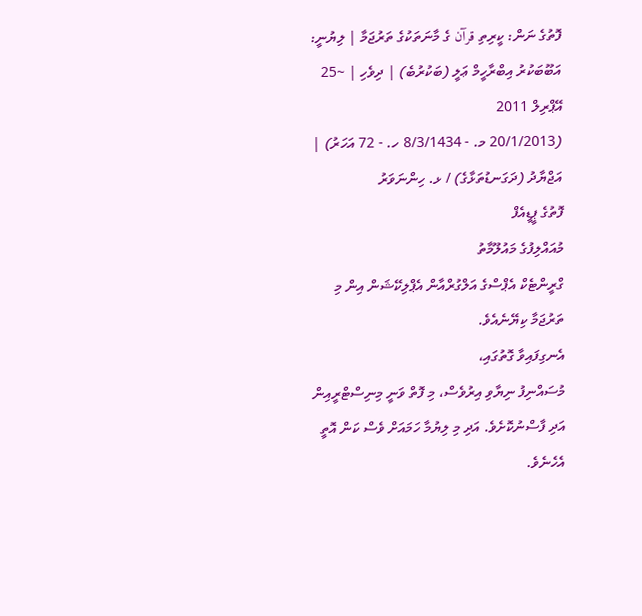ފޮތުގެ ނަން: ކީރިތި قرآن ގެ މާނަތަކުގެ ތަރުޖަމާ | ލިޔުނީ: އަބޫބަކުރު އިބްރާހީމް ޢަލީ (ބަކުރުބެ) | ދިވެހި | ~25 އޭޕްރިލް 2011
(20/1/2013 މ. - 8/3/1434 ހ. - 72 އަހަރު) | އަޖްޔާދު (ދަގަނޑުތަޅާގެ) / ޅ. ހިންނަވަރު
ފޮތުގެ ޕީޑީއެފް
މުއައްލިފުގެ މައުލޫމާތު
ގްރީންޓެކް އެޕްސްގެ އަލްގުރްއާން އެޕްލިކޭޝަން އިން މި ތަރުޖަމާ ކިޔޭނެއެވެ.
އެނގިފައިވާ ގޮތުގައި،
މުސައްނިފު ނިޔާވި އިރުވެސް، މި ފޮތް ވަނީ މިނިސްޓްރީއިން އަދި ފާސްނުކޮށެވެ. އަދި މި ލިޔުމާ ހަމައަށް ވެސް ކަން އޮތީ އެހެނެވެ.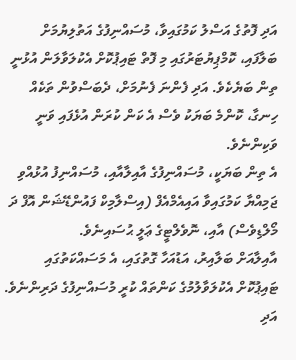އަދި ފޮތުގެ އަސްލު ކަމުގައިވާ، މުސައްނިފުގެ އަތުލިޔުމަށް ބަލާފައި، ކޮމްޕިޔުޓަރުގައި މި ފޮތް ޓައިޕުކޮށް އެކުލަވާލަން އުޅުނީ ތިން ބަޔެކެވެ. އަދި ފެންނަ ފެނުމަށް، ދެބަސްވުން ތަކެއް ހިނގާ، ކޮންމެ ބަޔަކު ވެސް އެ ކަން ކުރަން އުޅެފައި ވަނީ ވަކިންނެވެ.
އެ ތިން ބަޔަކީ، މުސައްނިފުގެ އާއިލާއާއި، މުސައްނިފު އުޅުއްވި ޖަމިއްޔާ ކަމުގައިވާ އައިއެމްއެފް (އިސްލާމިކް ފައުންޑޭޝަން އޮފް ދަ މޯލްޑިވެސް) އާއި، ނޮވެލްޓީގެ ޢަލީ ޙުސައިނެވެ.
އާއިލާއަށް ބަލާއިރު، އަޑުއަހާ ގޮތުގައި، އެ މަސައްކަތުގައި ޓައިޕުކޮށް އެކުލަވާލުމުގެ ކަންތައް ކުރީ މުސައްނިފުގެ ދަރިންނެވެ.
އަދި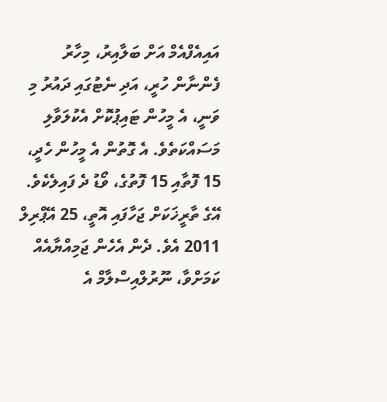އައިއެފްއެމް އަށް ބަލާއިރު، މިހާރު ފެންނާން ހުރީ، އަދި ނެޓުގައި ދައުރު މި ވަނީ، އެ މީހުން ޓައިޕުކޮށް އެކުލަވާލި މަސައްކަތެވެ. އެ ގޮތުން އެ މީހުން ހެދީ، 15 ފޮތާއި 15 ފޮތުގެ، ވޯޑު ދެ ފައިލެކެވެ. އޭގެ ތާރީޚަކަށް ޖަހާފައި އޮތީ، 25 އޭޕްރިލް 2011 އެވެ. ދެން އެހެން ޖަމިއްޔާއެއް ކަމަށްވާ، ނޫރުލްއިސްލާމް އެ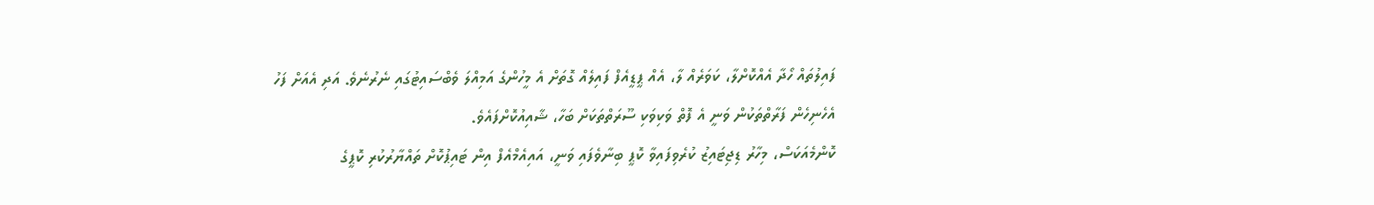ފައިލުތައް ހޯދާ އެއްކޮށްލާ، ކަވަރެއް ލާ، އެއް ޕީޑީއެފް ފައިލެއް ގޮތަށް އެ މީހުންގެ އަމިއްލަ ވެބްސައިޓުގައި ނެރުނެވެ. އަދި އެއަށް ފަހު އެހެނިހެން ފަރާތްތަކުން ވަނީ އެ ފޮތް ވަކިވަކި ސޫރަތްތަކަށް ބަހާ، ޝާއިއުކޮށްފައެވެ.
ކޮންމެއަކަސް، މިހާރު ޑިޖިޓައިޒު ކުރެވިފައިވާ ކޮޕީ ބިނާވެފައި ވަނީ، އައިއެމްއެފް އިން ޓައިޕުކޮށް ތައްޔާރުކުރި ކޮޕީގެ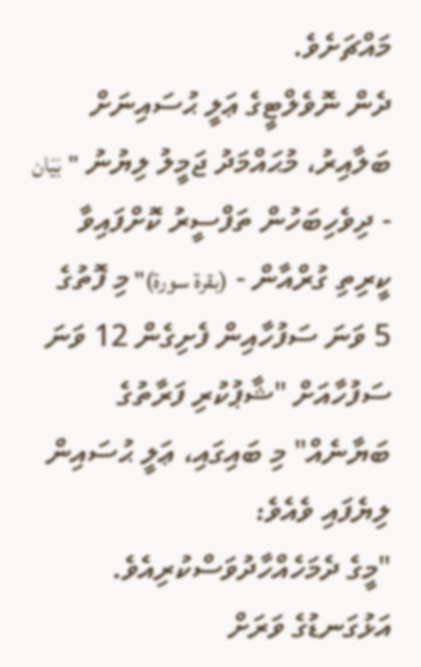މައްޗަށެވެ.
ދެން ނޮވެލްޓީގެ ޢަލީ ޙުސައިނަށް ބަލާއިރު، މުޙައްމަދު ޖަމީލު ލިޔުނު "بَيَان - ދިވެހިބަހުން ތަފްސީރު ކޮށްފައިވާ ކީރިތި ގުރްއާން - (بقرة سورة)" މި ފޮތުގެ 5 ވަނަ ސަފުހާއިން ފެށިގެން 12 ވަނަ ސަފުހާއަށް "ޝާޕުކުރި ފަރާތުގެ ބަޔާނެއް" މި ބައިގައި، ޢަލީ ޙުސައިން ލިޔެފައި ވެއެވެ:
"މީގެ ދެމަހެއްހާދުވަސްކުރިއެވެ. އަޅުގަނޑުގެ ވަރަށް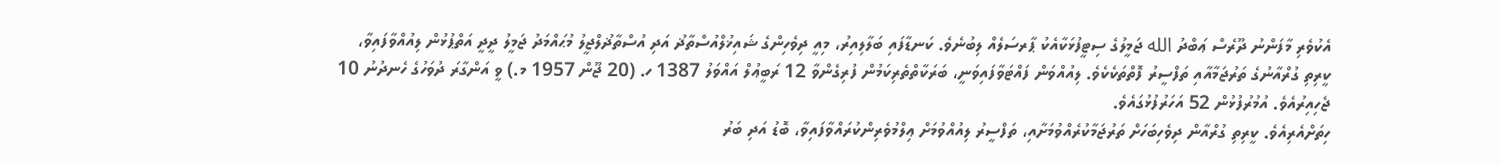އެކުވެރި މާފަންނު ދޫރެސް ޢަބްދު الله ޖަމީލުގެ ސިޓީފުޅަކާއެކު ޕާރސަލެއް ލިބުނެވެ. ކަނޑާފައި ބަލާލިއިރު، މިއީ ދިވެހިންގެ ޝައިޚުލްއުސްތާޛު އަދި އުސްތާޛުލްޖީލު މުޙައްމަދު ޖަމީލު ދީދީ އަތްޕުޅުން ލިއުއްވާފައިވާ، ކީރިތި ގުރްއާނުގެ ތަރުޖަމާއާއި ތަފްސީރު ފޮތްތަކެކެވެ. ލިއުއްވަން ފައްޓަވާފައިވަނީ، ބަރަކާތްތެރިކަމުން ފުރިގެންވާ 12 ރަބީޢުލް އައްވަލު 1387 ހ. (20 ޖޫން 1957 މ.) ވީ އަންގާރަ ދުވަހުގެ ހެނދުނު 10 ޖެހިއިރުއެވެ. އުމުރުފުޅުން 52 އަހަރުފުޅުގައެވެ.
ހިތަށްއެރިއެވެ. ކީރިތި ގުރްއާން ދިވެހިބަހަށް ތަރުޖަމާކުރެއްވުމަށާއި، ތަފްސީރު ލިއުއްވުމަށް ޢިލްމުވެރިންކުރައްވާފައިވާ، ބޮޑު އަދި ބަރު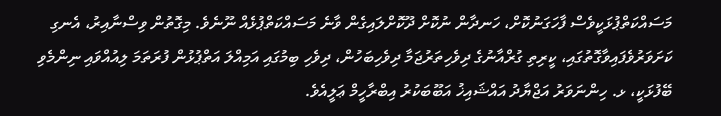މަސައްކަތްޕުޅަކީވެސް ފާހަގަނުކޮށް، ހަނދާން ނުކޮށް ދޫކޮށްލައިގެން ވާނެ މަސައްކަތްޕުޅެއް ނޫނެވެ. މިގޮތުން ވިސްނާއިރު، އެނގި ކަށަވަރުވެފައިވާގޮތުގައި، ކީރިތި ގުރްއާނުގެ ދިވެހިތަރުޖަމާ ދިވެހިބަހުން، ދިވެހި ބިމުގައި އަމިއްލަ އަތްޕުޅުން ފުރަތަމަ ލިއުއްވައި ނިންމެވި ބޭފުޅަކީ، ޅ. ހިންނަވަރު އަޖްޔާދު އައްޝައިޚު އަބޫބަކުރު އިބްރާހީމް ޢަލީއެވެ.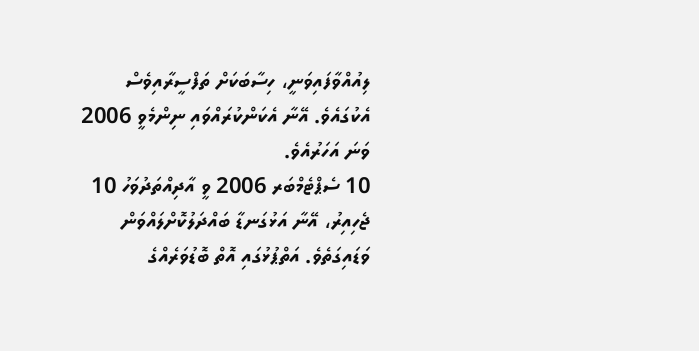ލިއުއްވާފައިވަނީ، ހިސާބަކަށް ތަފްސީރާއިވެސް އެކުގައެވެ. އޭނާ އެކަންކުރައްވައި ނިންމެވީ 2006 ވަނަ އަހަރުއެވެ.
10 ސެޕްޓެމްބަރ 2006 ވީ އާދިއްތަދުވަހު 10 ޖެހިއިރު، އޭނާ އަޅުގަނޑާ ބައްދަލުކޮށްލައްވަން ވަޑައިގަތެވެ. އަތްޕުޅުގައި އޮތް ބޮޑުވަރެއްގެ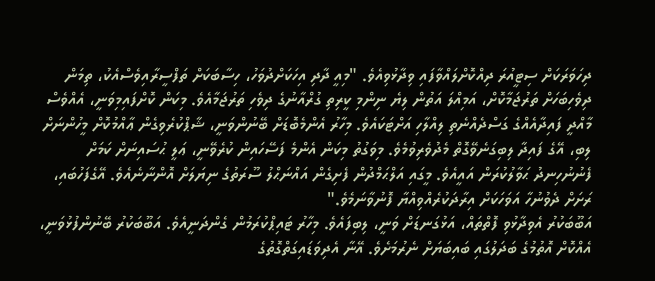ދިހަވަރަކަށް ސިޓީއުރަ ދިއްކޮށްލައްވާފައި ވިދާޅުވިއެވެ. "މިއީ ދާދި އިހަކަށްދުވަހު، ހިސާބަކަށް ތަފްސީރާއިވެސްއެކު، ތިމަން ދިވެހިބަހަށް ތަރުޖަމާކޮށް، އަމިއްލަ އަތުން ލިޔެ ނިންމި ކީރިތި ގުރްއާނުގެ ދިވެހި ތަރުޖަމާއެވެ. މިކަން ކޮށްފައިމިވަނީ، އެއްވެސް މާއްދީ ފައިދާއެއްގެ ގަސްދެއްނެތި ލިއްލާހި އަށްޓަކައެވެ. މިހާރު އެންމެބޮޑަށް ބޭނުންވަނީ، ޝާޕްކުރެވިގެން ޢާއްމުކޮށް މީހުންނަށް ލިބި، އޭގެ ފައިދާ ލިބިގަނެވޭގޮތް މެދުވެރިވުމެވެ. މިވަގުތު މިކަން އެންމެ ފަސޭހައިން ކުރެވޭނީ، ޢަލީ ޙުސައިނަށް ކަމަށް ފެނުނުހިނދު ޙަވާލުކުރަން އައީއެވެ. މީގައި އަލްޙަމްދުން ފެށިގެން އައްނަޙްލު ސޫރަތުގެ ނިޔަލަށް އޮންނާނެއެވެ. އޭގެފަހުބައި، ރަށަށް ދެވުނުހާ އަވަހަކަށް އިރާދަކުރެއްވިއްޔާ ފޮނުވާނަމެވެ."
އަބޫބަކުރު އެވިދާޅުވި ފޮތްތައް، އަޅުގަނޑަށް ވަނީ، ލިބިފައެވެ. މިހާރު ޓައިޕްކުރަމުން ގެންދަނީއެވެ. އަބޫބަކުރު ބޭނުންފުޅުވަނީ، އެއްކޮށް އޮތުމުގެ ބަދަލުގައި ބައިބަޔަށް ނެރުމަށެވެ. އޭނާ އެދިވަޑައިގަތްގޮތުގެ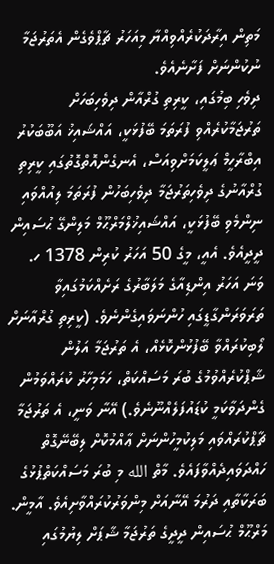މަތިން އިރާދަކުރެއްވިއްޔާ މިއަހަރު ޗާޕްވެގެން އެތަރުޖަމާ ނުކުންނަށް ފަށާނެއެވެ.
ދިވެހި ބިމުގައި، ކީރިތި ގުރްއާން ދިވެހިބަހަށް ތަރުޖަމާކުރެއްވި ފުރަތަމަ ބޭފުޅަކީ، އައްޝައިޚު އަބޫބަކުރު އިބްރާހީމް ޢަލީކަމަށްވިއަސް، އެނގެންއޮތްގޮތުގައި ކީރިތި ގުރްއާނުގެ ދިވެހިތަރުޖަމާ ދިވެހިބަހުން ފުރަތަމަ ލިއުއްވައި ނިންމެވި ބޭފުޅަކީ، އައްޝައިޚުލްމަރްޙޫމް މަލިންގޭ ޙުސައިން ދީދީއެވެ. އެއީ، މީގެ 50 އަހަރު ކުރިން 1378 ހ. ވަނަ އަހަރު އިންޑިއާގެ މަލަބާރުގެ ރަށެއްކަމުގައިވާ ތަރަވަރަންގާޑީގައި ހުންނަވައިގެންނެވެ. (ކީރިތި ގުރްއާނަށް ލޯބިކުރައްވާ ބޭފުޅުންކޮޅެއް، އެ ތަރުޖަމާ އަލުން ޝާޕްކުރެއްވުމުގެ ބުރަ މަސައްކަތް، ހަމަމިހާރު ކުރައްވަމުން ގެންދަވާކަމީ ކުޑައުފަލެއްނޫނެވެ.) އޭނާ ވަނީ، އެ ތަރުޖަމާ ޗާޕްކުރައްވައި މަލިކުމީހުންނަށް ޢާއްމުކޮށް ލިބޭނޭގޮތް ހައްދަވައިދެއްވާފައެވެ. މާތް الله މި ބުރަ މަސައްކަތްޕުޅުގެ ބަރަކާތާއި ދަރުމަ އޭނާއަށް މިންވަރުކުރައްވާށިއެވެ. އާމީން.
މަރްޙޫމް ޙުސައިން ދީދީގެ ތަރުޖަމާ ޝާޕަށް ލިޔުމުގައި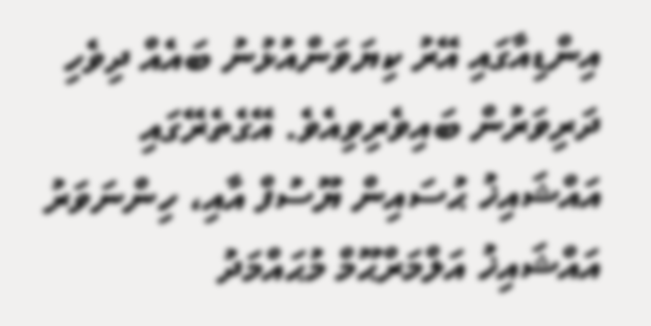އިންޑިއާގައި އޭރު ކިޔަވަންއުޅުނު ބައެއް ދިވެހި ދަރިވަރުން ބައިވެރިވިއެވެ. އޭގެތެރޭގައި އައްޝައިޚު ޙުސައިން ޔޫސުފް އާއި، ހިންނަވަރު އައްޝައިޚު އަލްމަރްޙޫމް މުޙައްމަދު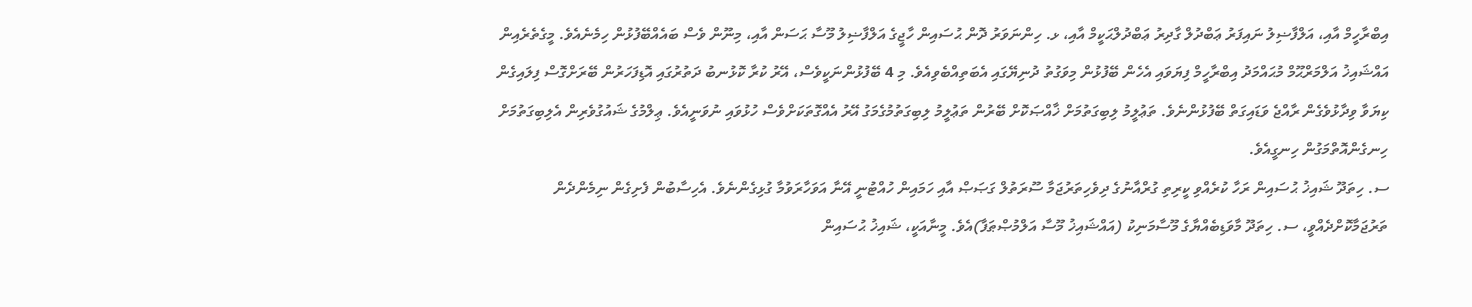އިބްރާހީމް އާއި، އަލްފާޟިލު ނައިފަރު ޢަބްދުލް ގާދިރު ޢަބްދުލްޙަކީމް އާއި، ޅ. ހިންނަވަރު ދޮން ޙުސައިން ހާޖީގެ އަލްފާޟިލު މޫސާ ޙަސަން އާއި، މިނޫން ވެސް ބައެއްބޭފުޅުން ހިމެނެއެވެ. މީގެތެރެއިން އައްޝައިޚު އަލްމަރްޙޫމް މުޙައްމަދު އިބްރާހީމް ފިޔަވައި އެހެން ބޭފުޅުން މިވަގުތު ދުނިޔޭގައި އެބަތިއްބެވިއެވެ. މި 4 ބޭފުޅުންނަކީވެސް، އޭރު ކުރާ ކޮޅުނބު ދަތުރުގައި އޮޑިފަހަރުން ބޭރަށްގޮސް ފިލައިގެން ކިޔަވާ ވިދާޅުވެގެން ރާއްޖެ ވަޑައިގަތް ބޭފުޅުންނެވެ. ތަޢުލީމު ލިބިގަތުމަށް ޚާއްޞަކޮށް ބޭރުން ތަޢުލީމު ލިބިގަތުމުގެމަގު އޭރު އެއްގޮތަކަށްވެސް ހުޅުވައި ނުވަނީއެވެ. ޢިލްމުގެ ޝައުގުވެރިން އެލިބިގަތުމަށް ހިނގެންއޮތްމަގުން ހިނގީއެވެ.
ސ. ހިތަދޫ ޝައިޚު ޙުސައިން ރަހާ ކުރެއްވި ކީރިތި ގުރްއާނުގެ ދިވެހިތަރުޖަމާ ސޫރަތުލް ގަޞަޞް އާއި ހަމައިން ހުއްޓުނީ އޭނާ އަވަހާރަވުމާ ގުޅިގެންނެވެ. އެހިސާބުން ފެށިގެން ނިމެންދެން ތަރުޖަމާކޮށްދެއްވީ، ސ. ހިތަދޫ މާވަޑިބެއްޔާގެ މޫސާމަނިކު (އައްޝައިޚު މޫސާ އަލްމުޞްޠަފާ)އެވެ. މީނާއަކީ، ޝައިޚު ޙުސައިން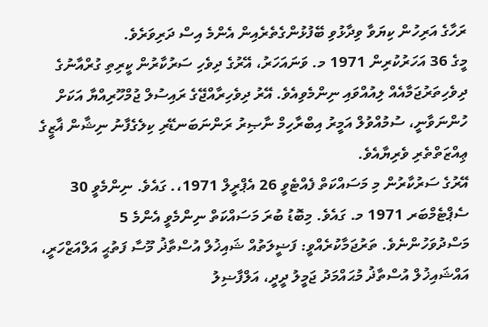ރަހާގެ އަރިހުން ކިޔަވާ ވިދާޅުވި ބޭފުޅުންގެތެރެއިން އެންމެ އިސް ދަރިވަރެވެ.
މީގެ 36 އަހަރުކުރިން 1971 މ. ވަނައަހަރު، އޭރުގެ ދިވެހި ސަރުކާރުން ކީރިތި ގުރްއާނުގެ ދިވެހިތަރުޖަމާއެއް ލިއުއްވައި ނިންމެވިއެވެ. އޭރު ދިވެހިރާއްޖޭގެ ރައިސުލް ޖުމްހޫރިއްޔާ އަކަށް ހުންނަވާނީ، ސުމުއްވުލް އަމީރު އިބްރާހިމް ނާޞިރު ރަންނަބަނޑޭރި ކިލެގެފާނު ނިޝާން ޣާޒީގެ ޢިއްޒަތްތެރި ވެރިޔާއެވެ.
އޭރުގެ ސަރުކާރުން މި މަސައްކަތް ފެއްޓެވީ 26 އެޕްރީލް 1971،. ގައެވެ. ނިންމެވީ 30 ސެޕްޓެމްބަރ 1971 މ. ގައެވެ. މިބޮޑު ބުރަ މަސައްކަތް ނިންމެވީ އެންމެ 5 މަސްދުވަހުންނެވެ. ތަރުޖަމާކުރެއްވީ: ފަޟީލަތުއް ޝައިޚުލް އުސްތާޛު މޫސާ ފަތުޙީ އަލްއަޒްހަރީ، އައްޝައިޚުލް އުސްތާޛު މުޙައްމަދު ޖަމީލު ދީދީ، އަލްފާޟިލު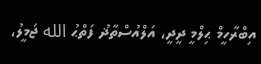އިބްރާހީމް ޙިލްމީ ދީދީ، އަލްއުސްތާޛު ފަތްޙު الله ޖަމީލު،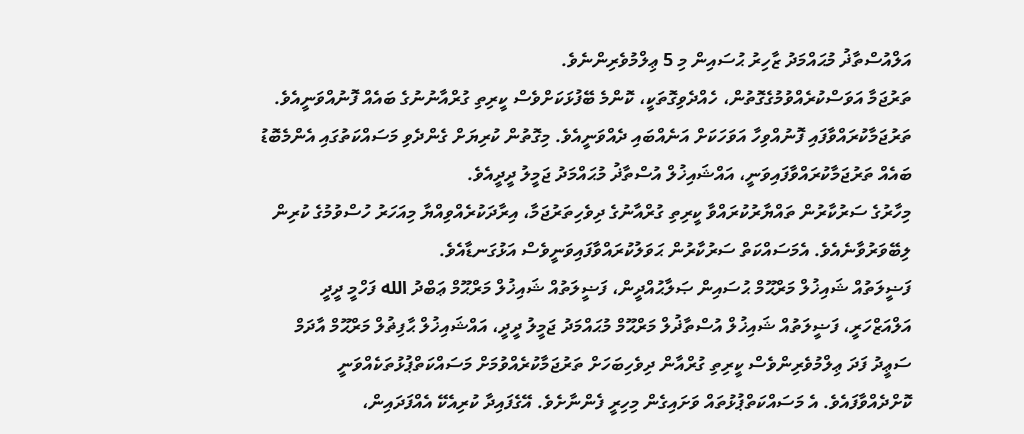އަލްއުސްތާޛު މުޙައްމަދު ޒާހިރު ޙުސައިން މި 5 ޢިލްމުވެރިންނެވެ.
ތަރުޖަމާ އަވަސްކުރެއްވުމުގެގޮތުން، ހެއްދެވިގޮތަކީ، ކޮންމެ ބޭފުޅަކަށްވެސް ކީރިތި ގުރްއާނުނުގެ ބައެއް ފޮނުއްވަނީއެވެ. ތަރުޖަމާކުރައްވާފައި ފޮނުއްވިހާ އަވަހަކަށް އަނެއްބައި ދެއްވަނީއެވެ. މިގޮތުން ކުރިޔަށް ގެންދެވި މަސައްކަތުގައި އެންމެބޮޑު ބައެއް ތަރުޖަމާކުރައްވާފައިވަނީ، އައްޝައިޚުލް އުސްތާޛު މުޙައްމަދު ޖަމީލު ދީދީއެވެ.
މިހާރުގެ ސަރުކާރުން ތައްޔާރުކުރައްވާ ކީރިތި ގުރްއާނުގެ ދިވެހިތަރުޖަމާ، އިރާދަކުރެއްވިއްޔާ މިއަހަރު ހުސްވުމުގެ ކުރިން ލިބޭވަރުވާނެއެވެ. އެމަސައްކަތް ސަރުކާރުން ޙަވަލުކުރައްވާފައިވަނީވެސް އަޅުގަނޑާއެވެ.
ފަޟީލަތުއް ޝައިޚުލް މަރްޙޫމް ޙުސައިން ޞަލާޙުއްދީން، ފަޟީލަތުއް ޝައިޚުލް މަރްޙޫމް ޢަބްދު الله ފަހްމީ ދީދީ އަލްއަޒްހަރީ، ފަޟީލަތުއް ޝައިޚުލް އުސްތާޛުލް މަރްޙޫމް މުޙައްމަދު ޖަމީލު ދީދީ، އައްޝައިޚުލް ޙާފިޡުލް މަރްޙޫމް އާދަމް ސަޢީދު ފަދަ ޢިލްމުވެރިންވެސް ކީރިތި ގުރްއާން ދިވެހިބަހަށް ތަރުޖަމާކުރެއްވުމަށް މަސައްކަތްޕުޅުތަކެއްވަނީ ކޮށްދެއްވާފައެވެ. އެ މަސައްކަތްޕުޅުތައް ވަށައިގެން މިހިރީ ފެންނާށެވެ. އޭގެފައިދާ ކުރިއެކޭ އެއްފަދައިން،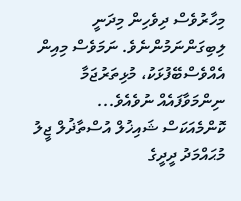މިހާރުވެސް ދިވެހިން މިދަނީ ލިބިގަންނަމުންނެވެ. ނަމަވެސް މިއިން އެއްވެސްބޭފުޅަކު، މުޅިތަރުޖަމާ ނިންމަވާފައެއް ނުވެއެވެ...
ކޮންމެއަކަސް ޝައިޚުލް އުސްތާޛުލް ޖީލު މުޙައްމަދު ދީދީގެ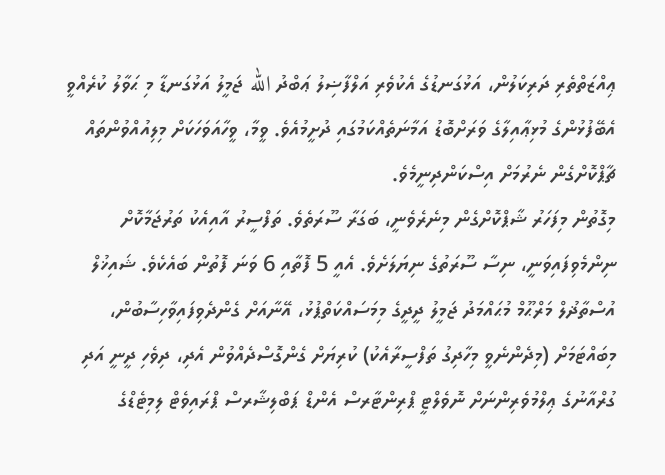ޢިއްޒަތްތެރި ދަރިކަލުން، އަޅުގަނޑުގެ އެކުވެރި އަލްފާޟިލު ޢަބްދު الله ޖަމީލު އަޅުގަނޑާ މި ޙަވާލު ކުރެއްވީ އެބޭފުޅުންގެ މުޅިޢާއިލާގެ ވަރަށްބޮޑު އަމާނަތެއްކަމުގައި ދުށީމުއެވެ. ވީމާ، ވީހާއަވަހަކަށް މިލިއުއްވުންތައް ޗާޕްކޮށްގެން ނެރުމަށް އިސްކަންދިނީމެވެ.
މިގޮތުން މިފަހަރު ޝާޕްކޮށްގެން މިނެރެވެނީ، ބަގަރާ ސޫރަތެވެ. ތަފްސީރު އާއިއެކު ތަރުޖަމާކޮށް ނިންމެވިފައިވަނީ، ނިސާ ސޫރަތުގެ ނިޔަލަށެވެ. އެއީ 5 ފޮތާއި 6 ވަނަ ފޮތުން ބައެކެވެ. ޝައިޚުލް އުސްތާޛުލް މަރްޙޫމް މުޙައްމަދު ޖަމީލު ދީދީގެ މިމަސައްކަތްޕުޅު، އޭނާއަށް ގެންދެވިފައިވާހިސާބުން، މިބައްޓަމަށް (މިދެންނެވީ މިހާދިގު ތަފްސީރާއެކު) ކުރިޔަށް ގެންގޮސްދެއްވުން އެދި، ދިވެހި ދީނީ އަދި ގުރްއާނުގެ ޢިލްމުވެރިންނަށް ނޮވެލްޓީ ޕްރިންޓާރސް އެންޑް ޕަބްލިޝާރސް ޕްރައިވެޓް ލިމިޓެޑްގެ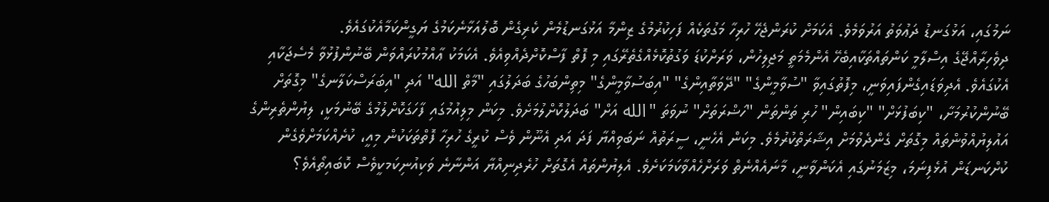ނަމުގައި، އަޅުގަނޑު ދަޢުވަތު އަރުވަމެވެ. އެކަމަށް ކުރަންޖެހޭ ހުރިހާ މަގުތަކެއް ފަހިކުރުމުގެ ޒިންމާ އަޅުގަނޑުމެން ކެރިގެން ބޮލުއަޅާނެކަމުގެ ޔަގީންކަމާއެކުގައެވެ.
ދިވެހިރާއްޖޭގެ އިސްލާމީ ކަންތައްތަކާއިބެހޭ އެންމެމަތީ މަޖިލިހުން، ވަރަށްކުޑަ ވަގުތުކޮޅެއްގެތެރޭގައި މި ފޮތް ފާސްކޮށްދެއްވިއެވެ. އެކަމަކު ޢާއްމުކުރައްވަން ބޭނުންފުޅުވާ މެސެޖަކާއި އެކުގައެވެ. އެދިވަޑައިގެންފައިވަނީ، މިފޮތުގައިވާ "ސުވާމީންގެ" "ދޭވަތާއިންގެ" "އިބަސުވާމީންގެ" މިތިންބަހުގެ ބަދަލުގައި "މާތް الله" އަދި "އިބަރަސްކަލާނގެ" މިގޮތަށް ބޭނުންކުރުމަށާ، "ކިބަފުޅަށް" "ކިބައިން" ހުރި ތަންތަން "ހަޟްރަތަށް" ނުވަތަ "الله އަށް" ބަދަލުކޮށްލުމަށެވެ. މިކަން މިލިއުމުގައި ފާހަގަކޮށްލުމުގެ ބޭނުމަކީ، ލިޔުންތެރިންގެ އައުލިޔުއްވުންތައް މިގޮތަށް ގެންދެވުމަށް އިޝާރަތްކުރުމެވެ. މިކަން އެހެނީ، ސީރަތުއް ނަބަވިއްޔާ ފަދަ އަދި އެނޫން ވެސް ކުރީގެ ހުރިހާ ފޮތްތަކަކުން މިއީ، ކުށެއްކަމަށްވެގެން ކުށްކަނޑަން އުޅެފިނަމަ، މިޒަމަނުގައި އެކަންވާނީ، މާނައެއްނެތް ވަރަށްހެއްވާކަމަކަށެވެ. އެލިޔުންތައް އެގޮތަށް ހުރެދިނިއްޔާ އަންނާނެ ވަކިއުނިކަމކީވެސް ކޮބައިތޯއެވެ؟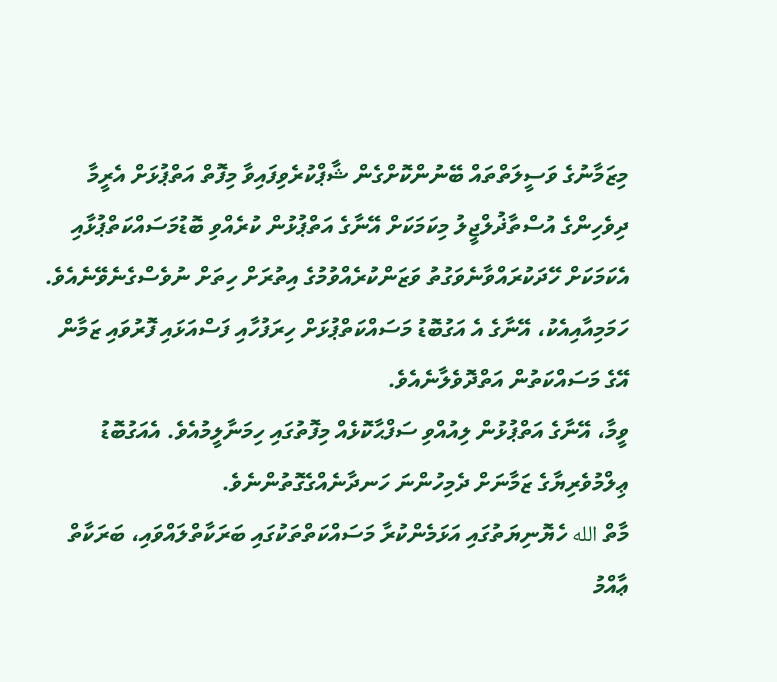މިޒަމާނުގެ ވަސީލަތްތައް ބޭނުންކޮށްގެން ޝާޕްކުރެވިފައިވާ މިފޮތް އަތްޕުޅަށް އެރީމާ ދިވެހިންގެ އުސްތާޛުލްޖީލު މިކަމަކަށް އޭނާގެ އަތްޕުޅުން ކުރެއްވި ބޮޑުމަސައްކަތްޕުޅާއި އެކަމަކަށް ހޭދަކުރައްވާނެވަގުތު ވަޒަންކުރެއްވުމުގެ އިތުރަށް ހިތަށް ނުވެސްގެނެވޭނެއެވެ. ހަމަމިއާއިއެކު، އޭނާގެ އެ އަގުބޮޑު މަސައްކަތްޕުޅަށް ހިރަފުހާއި ފަސްއަޅައި ފޮރުވައި ޒަމާން އޭގެ މަސައްކަތުން އަތްދޮވެލާނެއެވެ.
ވީމާ، އޭނާގެ އަތްޕުޅުން ލިއުއްވި ސަފްޙާކޮޅެއް މިފޮތުގައި ހިމަނާލީމުއެވެ. އެއަގުބޮޑު ޢިލްމުވެރިޔާގެ ޒަމާނަށް ދެމިހުންނަ ހަނދާނެއްގެގޮތުންނެވެ.
މާތް الله ހެޔޮނިޔަތުގައި އަޅަމެންކުރާ މަސައްކަތްތަކުގައި ބަރަކާތްލައްވައި، ބަރަކާތް ޢާއްމު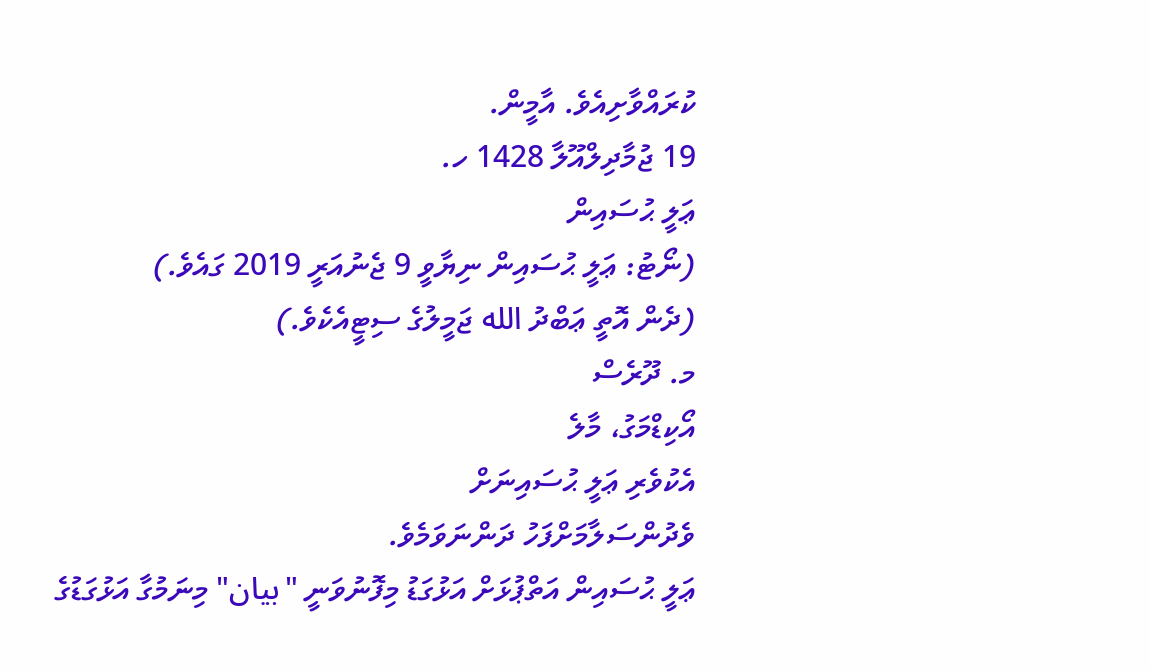ކުރައްވާށިއެވެ. އާމީން.
19 ޖުމާދިލްއޫލާ 1428 ހ.
ޢަލީ ޙުސައިން
(ނޯޓު: ޢަލީ ޙުސައިން ނިޔާވީ 9 ޖެނުއަރީ 2019 ގައެވެ.)
(ދެން އޮތީ ޢަބްދު الله ޖަމީލުގެ ސިޓީއެކެވެ.)
މ. ދޫރެސް
އޯކިޑްމަގު، މާލެ
އެކުވެރި ޢަލީ ޙުސައިނަށް
ވެދުންސަލާމަށްފަހު ދަންނަވަމެވެ.
ޢަލީ ޙުސައިން އަތްޕުޅަށް އަޅުގަޑު މިފޮނުވަނީ "بيان" މިނަމުގާ އަޅުގަޑުގެ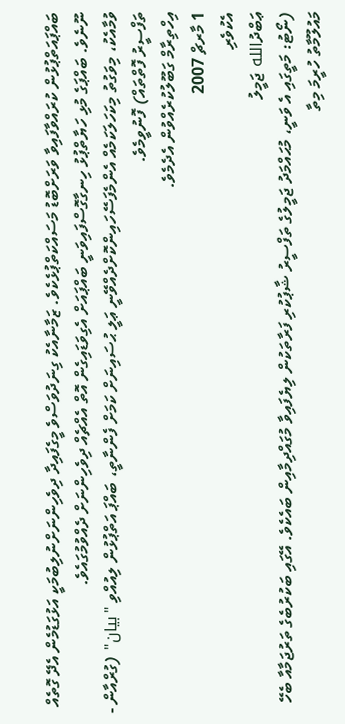ބައްޕައަތްޕުޅުން ކުރައްވާފައިވާ ވަރަށްބޮޑު މަސައްކަތްޕުޅެކެވެ. ޒަމާނާއެކު ގިނަދުވަސްވެ މީގެފައިދާ ދިވެހިންނަށްނުލިބުމަކީ އަޅުގަޑުމެން އެދޭ ގޮތެއް ނޫނެވެ. ބައްޕަގެ މުޅި ހަޔާތްޕުޅު ހިނގާގޮސްފައިވަނީ ބައްޕައަށް އެގިވަޑައިގެން އޮތް އެއްޗެއް ދިވެހިންނަށް ދެއްވުމުގައެވެ.
ވުމާއެކު، މިވަގުތު މިކަހަލަކަމެއް އެންމެފަސޭހައިންކޮށްދެއްވޭނީ ޢަލީ ޙުސައިނަށް ކަމަށް ފެންނާތީ، ބައްޕަ އަތްޕުޅުން ލިއުއްވި "بيان" (ގުރްއާން - ތަފްސީރު ފޮތްތައް) ފޮނުވީމެވެ.
އިހްތިރާމް ގަބޫލުކުރެއްވުން އެދެމެވެ.
1 މާރޗް 2007
އެކުވެރި
ޢަބްދުالله ޖަމީލު
(ނޯޓު: މަތީގައި އެ ވަނީ، މުޙައްމަދު ޖަމީލުގެ ތަފްސީރު ޝާޕުކުރި ފަރާތަކުން ލިޔެފައިވާ މުގައްދިމާއިން ބައެކެވެ. އޭގައި ބަކުރުބެގެ ތަރުޖަމާއާ ބެހޭ މައުލޫމާތު ހުރީމަ މިތާ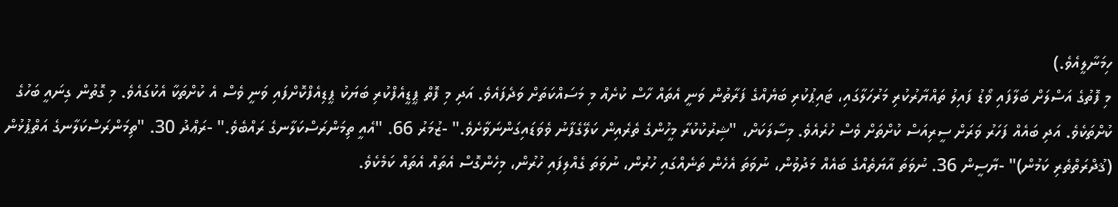ހިމަނާލީއެވެ.)
މި ފޮތުގެ އަސްލަށް ބަލާފައި ވޯޑު ފައިލު ތައްޔާރުކުރި މަރުހަލާގައި، ޓައިޕުކުރި ބަޔެއްގެ ފަރާތުން ވަނީ އެތައް ހާސް ކުށެއް މި މަސައްކަތަށް ވަދެފައެވެ. އަދި މި ފޮތް ޕީޑީއެފްކުރި ބަޔަކު ޕީޑިއެފްކޮށްފައި ވަނީ ވެސް އެ ކުށްތަކާ އެކުގައެވެ. މި ގޮތުން ގިނައީ ބަހުގެ ކުށްތަކެވެ. އަދި ބައެއް ފަހަރު ވަރަށް ސީރިއަސް ކުށްތަށް ވެސް ހުރެއެވެ. މިސާލަކަށް، "ޝިރުކުކުރާ މީހުންގެ ތެރެއިން ކަލޭގެފާނު ވެވަޑައިގަންނަވާށެވެ." -ޒުމަރު 66. "އެއީ ތިމަންރަސްކަލާނގެ ރައްބެވެ." -ރަޢްދު 30. "ތިމަންރަސްކަލާނގެ އަތްޕުޅުން (ޤުދްރަތްތެރި ކަމުން)" -ޔާސީން 36. ނުވަތަ އާޔަތެއްގެ ބައެއް މަދުވުން، ނުވަތަ އެހެން ތަނެއްގައި ހުރުން، ނުވަތަ ގެއްލިފައި ހުރުން، މިހެންގޮސް އެތައް އެތައް ކަމެކެވެ.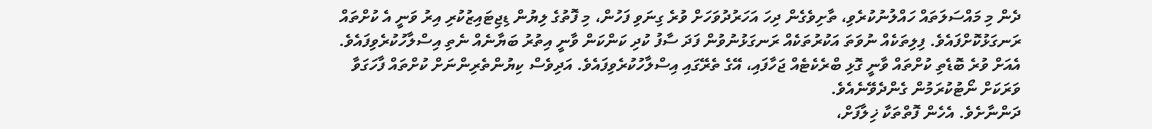ދެން މި މައްސަލަތައް ހައްލުނުކުރެވި، ތާށިވެގެން ދިހަ އަހަރުދުވަހަށް ވުރެ ގިނަވި ފަހުން، މި ފޮތުގެ ލިޔުން ޑިޖިޓައިޒުކުރި އިރު ވަނީ އެ ކުށްތައް ރަނގަޅުކޮށްފައެވެ. ފިލިތަކެއް ނުވަތަ އަކުރުތަކެއް ރަނގަޅުނުވުން ފަދަ ސާފު ކުދި ކަންކަން ވާނީ އިތުރު ބަޔާނެއް ނެތި އިސްލާހުކުރެވިފައެވެ. އެއަށް ވުރެ ބޮޑެތި ކުށްތައް ވާނީ ގޮޅި ބްރެކެޓެއް ޖަހާފައި، އޭގެ ތެރޭގައި އިސްލާހުކުރެވިފައެވެ. އަދިވެސް ކިޔުންތެރިންނަށް ކުށްތައް ފާހަގަވާ ވަރަކަށް ނޯޓުކުރަމުން ގެންދެވޭނެއެވެ.
ދަންނާށެވެ. އެހެން ފޮތްތަކާ ޚިލާފަށް،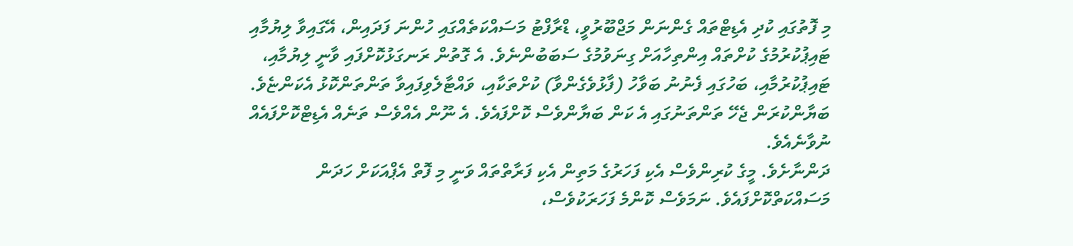މި ފޮތުގައި ކުދި އެޑިޓްތައް ގެންނަން މަޖްބޫރުވީ، ޑްރާފްޓު މަސައްކަތެއްގައި ހުންނަ ފަދައިން، އޭގައިވާ ލިޔުމާއި ޓައިޕުކުރުމުގެ ކުށްތައް އިންތިހާއަށް ގިނަވުމުގެ ސަބަބުންނެވެ. އެ ގޮތުން ރަނގަޅުކޮށްފައި ވާނީ ލިޔުމާއި، ޓައިޕުކުރުމާއި، ބަހުގައި ފެނުނު ބަވާހު (ފާޅުވެގެންވާ) ކުށްތަކާއި، ވައްޓާލެވިފައިވާ ތަންތަންކޮޅު އެކަންޏެވެ. ބަޔާންކުރަން ޖެހޭ ތަންތަނުގައި އެ ކަން ބަޔާންވެސް ކޮށްފައެވެ. އެ ނޫން އެއްވެސް ތަނެއް އެޑިޓްކޮށްފައެއް ނުވާނެއެވެ.
ދަންނާށެވެ. މީގެ ކުރިންވެސް އެކި ފަހަރުގެ މަތިން އެކި ފަރާތްތައް ވަނީ މި ފޮތް އެޕްއަކަށް ހަދަން މަސައްކަތްކޮށްފައެވެ. ނަމަވެސް ކޮންމެ ފަހަރަކުވެސް،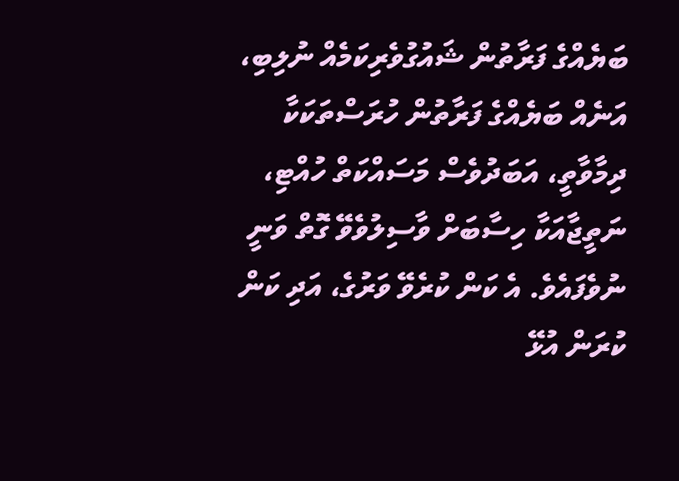ބަޔެއްގެ ފަރާތުން ޝައުގުވެރިކަމެއް ނުލިބި، އަނެއް ބަޔެއްގެ ފަރާތުން ހުރަސްތަކަކާ ދިމާވާތީ، އަބަދުވެސް މަސައްކަތް ހުއްޓި، ނަތީޖާއަކާ ހިސާބަށް ވާސިލުވެވޭ ގޮތް ވަނީ ނުވެފައެވެ. އެ ކަން ކުރެވޭ ވަރުގެ، އަދި ކަން ކުރަން އުޅޭ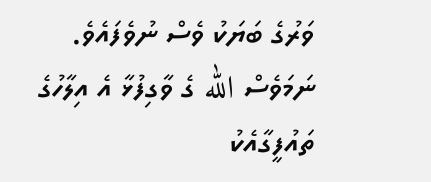ވަރުގެ ބަޔަކު ވެސް ނުވެފައެވެ. ނަމަވެސް الله ގެ ވާގިފުޅާ އެ އިލާހުގެ ތައުފީގާއެކު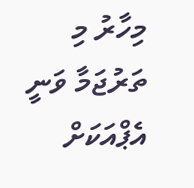މިހާރު މި ތަރުޖަމާ ވަނީ އެޕްއަކަށް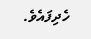ހެދިފައެވެ.